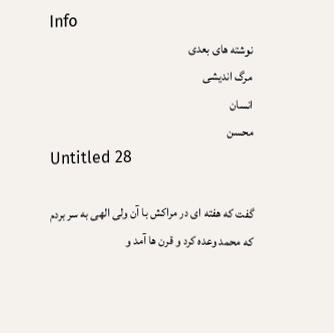Info
نوشته های بعدی
مرگ اندیشی
انسان
محسن
Untitled 28

گفت که هفته ای در مراکش با آن ولی الهی به سر بردم که محمد وعده کرد و قرن ها آمد و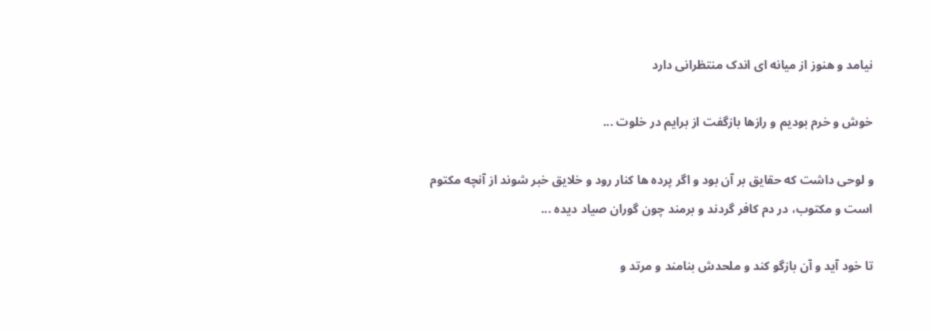نیامد و هنوز از میانه ای اندک منتظرانی دارد

خوش و خرم بودیم و رازها بازگفت از برایم در خلوت ...

و لوحی داشت که حقایق بر آن بود و اگر پرده ها کنار رود و خلایق خبر شوند از آنچه مکتوم است و مکتوب، در دم کافر گردند و برمند چون گوران صیاد دیده ...

تا خود آید و آن بازگو کند و ملحدش بنامند و مرتد و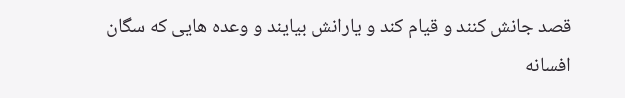قصد جانش کنند و قیام کند و یارانش بیایند و وعده هایی که سگان افسانه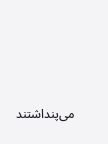می‌پنداشتند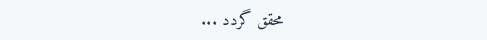محقق گردد ...